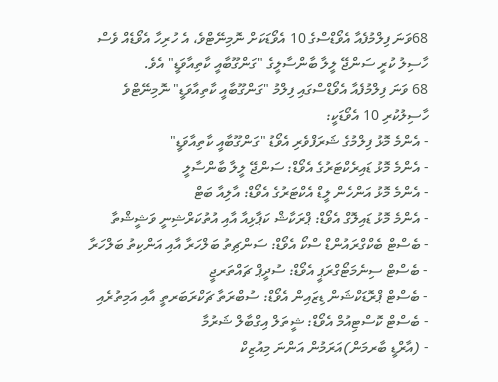68ވަނަ ފިލްމުފެއާ އެވޯޑްސްގެ 10 އެވޯޑަކަށް ނޮމިނޭޓްވެ، އެ ހުރިހާ އެވޯޑެއް ވެސް ހާސިލު ކުރީ ސަންޖޭ ލީލާ ބާންސާލީގެ "ގަންގޫބާއީ ކާތިއާވަޑީ" އެވެ.
68 ވަނަ ފިލްމުފެއާ އެވޯޑްސްގައި ފިލްމު "ގަންގޫބާއީ ކާތިއާވަޑީ" ނޮމިނޭޓްވެ ހާސިލުކުރި 10 އެވޯޑަކީ:
- އެންމެ މޮޅު ފިލްމުގެ ޝަރަފްވެރި އެވޯޑު "ގަންގޫބާއީ ކާތިއާވަޑީ"
- އެންމެ މޮޅު ޑައިރެކްޓަރުގެ އެވޯޑް: ސަންޖޭ ލީލާ ބާންސާލީ
- އެންމެ މޮޅު އަންހެން ލީޑް އެކްޓަރުގެ އެވޯޑް: އާލިއާ ބަޓް
- އެންމެ މޮޅު ޑައިލޮގް އެވޯޑް: ޕްރަކާޝް ކަޕާޅިއާ އާއި އުތުކަރްޝިނީ ވަޝީޝްތާ
- ބެސްޓް ބެކްގްރައުންޑް ސްކޯ އެވޯޑް: ސަންޗިތު ބަލްހަރާ އާއި އަންކިތު ބަލްހަރާ
- ބެސްޓް ސިނެމަޓޯގްރަޕީ އެވޯޑް: ސުދީޕް ޗައްތަރޖީ
- ބެސްޓް ޕްރޮޑަކްޝަން ޑިޒައިން އެވޯޑް: ސުބްރަތާ ޗަކްރަބަރތީ އާއި އަމިތުރެއި
- ބެސްޓް ކޮސްޓިއުމް އެވޯޑް: ޝީތަލް އިގްބާލް ޝަރުމާ
- (އާރްޑީ ބާރމަން)އަރަމުން އަންނަ މިއުޒިކް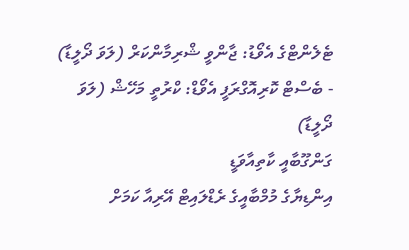ޓެލެންޓްގެ އެވޯޑު: ޖާންވީ ޝްރިމާންކަރް (ލަވަ ދޯލީޑާ)
- ބެސްޓް ކޮރިއޮގްރަފީ އެވޯޑް: ކްރުތީ މަހޭޝް (ލަވަ ދޯލީޑާ)
ގަންގޫބާއީ ކާތިއާވަޑީ
އިންޑިޔާގެ މުމްބާއީގެ ރެޑްލައިޓް އޭރިއާ ކަމަށް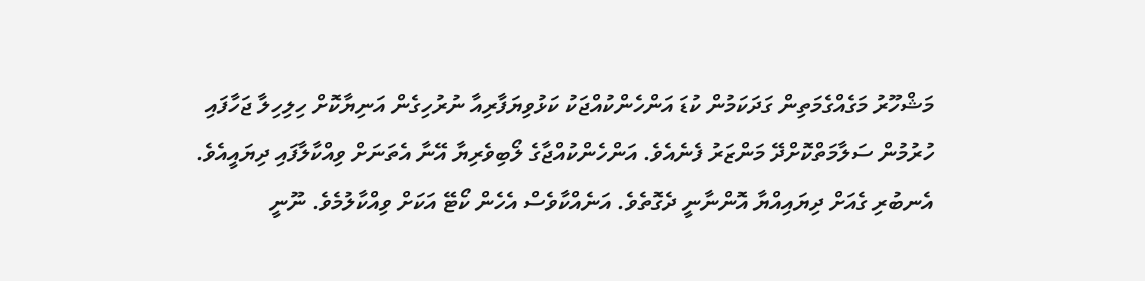މަޝްހޫރު މަގެއްގެމަތިން ގަދަކަމުން ކުޑަ އަންހެންކުއްޖަކު ކަޅުވިޔަފާރިއާ ނުރުހިގެން އަނިޔާކޮށް ހިލިހިލާ ޖަހާފައި ހުރުމުން ސަލާމަތްކޮށްދޭ މަންޒަރު ފެނެއެވެ. އަންހެންކުއްޖާގެ ލޯބިވެރިޔާ އޭނާ އެތަނަށް ވިއްކާލާފައި ދިޔައީއެވެ. އެނބުރި ގެއަށް ދިޔައިއްޔާ އޮންނާނީ ދެގޮތެވެ. އަނެއްކާވެސް އެހެން ކޯޓޭ އަކަށް ވިއްކާލުމެވެ. ނޫނީ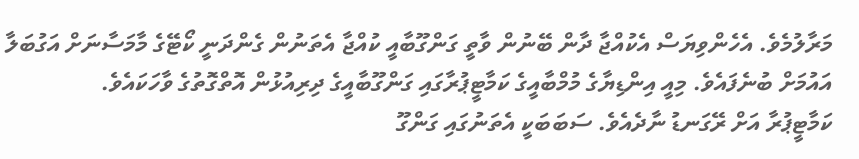މަރާލުމެވެ. އެހެންވިޔަސް އެކުއްޖާ ދާން ބޭނުން ވާތީ ގަންގޫބާއީ ކުއްޖާ އެތަނުން ގެންދަނީ ކޯޓޭގެ މާމަސާނަށް އަގުބަލާ އައުމަށް ބުނެފައެވެ. މިއީ އިންޑިޔާގެ މުމްބާއީގެ ކަމާޓީޕުރާގައި ގަންގޫބާއީގެ ދިރިއުޅުން އޮތްގޮތުގެ ވާހަކައެވެ.
ކަމާޓީޕުރާ އަށް ރޭގަނޑު ނާދެއެވެ. ސަބަބަކީ އެތަނުގައި ގަންގޫ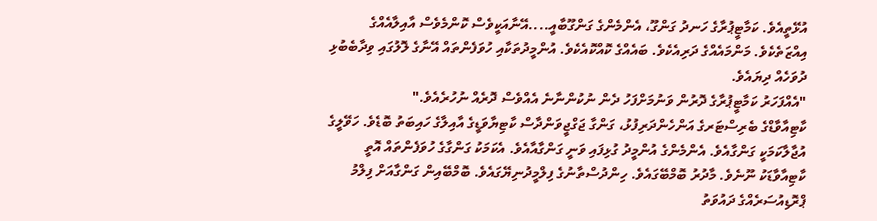އުޅޭތީއެވެ. ކަމާޓީޕުރާގެ ހަނދު ގަންގޫ، އެންމެންގެ ގަންގޫބާއީ....އޭނާއަކީވެސް ކޮންމެވެސް އާއިލާއެއްގެ އިއްޒަތެކެވެ. މަންމައެއްގެ ދަރިއެކެވެ. ބައެއްގެ ކޮއްކޮއެކެވެ. އުންމީދުތަކާއި ހުވަފެންތައް އޭނާގެ ލޮލުގައި ވިދާބެބުޅި ދުވަހެއް ދިޔައެވެ.
"އެއްފަހަރު ކަމާޓީޕުރާގެ ދޮރުން ވަނުމަށްފަހު ދެން ނުކުންނާނެ އެއްވެސް ދޮރެއް ނުހުރެއެވެ."
ކާޓިއާވާޑްގެ ބެރިސްޓަރގެ އަންހެންދަރިފުޅު، ގަންގާ ޖަގްޖީވަންދާސް ކާޓިޔާވަޑީގެ އާއިލާގެ ހައިބަތު ބޮޑެވެ. ހަވޭލީގެ އުޖާލާކަމަކީ ގަންގާއެވެ. އެންމެންގެ އުންމީދު ގުޅިފައި ވަނީ ގަންގާއާއެވެ. އެކަމަކު ގަންގާގެ ހުވަފެންތައް އޮތީ ކާޓިއާވާޑަކު ނޫނެވެ. މާދުރު ބޮމްބޭގައެވެ. ހިންދުސްތާނުގެ ފިލްމީދުނިޔޭގައެވެ. ބޮމްބޭއިން ގަންގާއަށް ފިލްމު ޕްރޮޑިއުސަރެއްގެ ދައުވަތު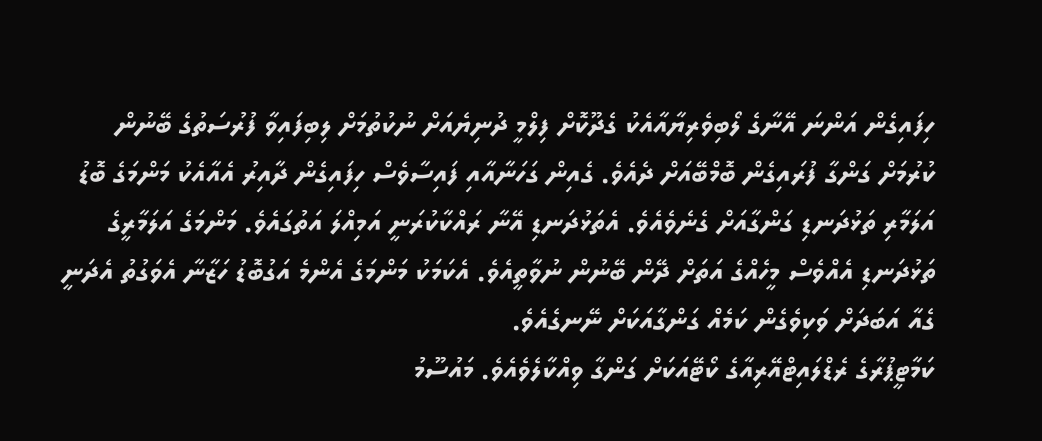ހިފައިގެން އަންނަ އޭނާގެ ލޯބިވެރިޔާއާއެކު ގެދޫކޮށް ފިލްމީ ދުނިޔެއަށް ނުކުތުމަށް ލިބިފައިވާ ފުރުސަތުގެ ބޭނުން ކުރުމަށް ގަންގާ ފުރައިގެން ބޮމްބޭއަށް ދެއެވެ. ގެއިން ގަހަނާއާއި ފައިސާވެސް ހިފައިގެން ދާއިރު އެއާއެކު މަންމަގެ ބޮޑު އަލަމާރި ތަޅުދަނޑި ގަންގާއަށް ގެނެވެއެވެ. އެތަޅުދަނޑި އޭނާ ރައްކާކުރަނީ އަމިއްލަ އަތުގައެވެ. މަންމަގެ އަލަމާރީގެ ތަޅުދަނޑި އެއްވެސް މީހެއްގެ އަތަށް ދޭން ބޭނުން ނުވާތީއެވެ. އެކަމަކު މަންމަގެ އެންމެ އަގުބޮޑު ހަޒާނާ އެވަގުތު އެދަނީ ގެއާ އަބަދަށް ވަކިވެގެން ކަމެއް ގަންގާއަކަށް ނޭނގެއެވެ.
ކަމާޓީޕުރާގެ ރެޑްލައިޓްއޭރިއާގެ ކޯޓޭއަކަށް ގަންގާ ވިއްކާލެވެއެވެ. މައުސޫމު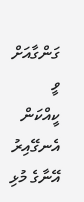ގަންގާއަށް ވީ ކީއްކަން އެނގޭއިރު އޭނާގެ މުޅި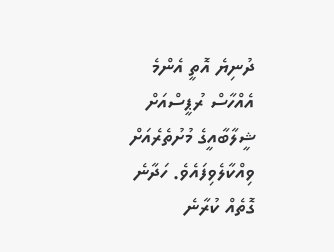ދުނިޔެ އޮތީ އެންމެ އެއްހާސް ރުޕީސްއަށް ޝީލާބާއީގެ މުށުތެރެއަށް ވިއްކާލެވިފައެވެ. ހަދާނެ ގޮތެއް ކުރާނެ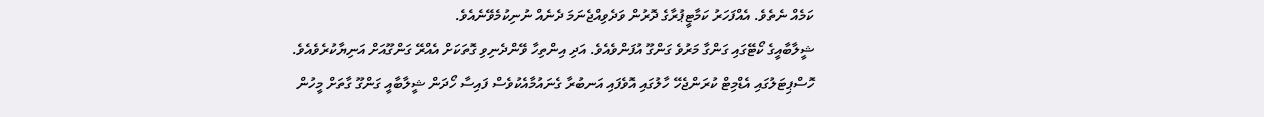ކަމެއް ނެތެވެ. އެއްފަހަރު ކަމާޓީޕުރާގެ ދޮރުން ވަދެވިއްޖެނަމަ ދެނެއް ނުނިކުމެވޭނެއެވެ.
ޝީލާބާއީގެ ކޯޓޭގައި ގަންގާ މަރުވެ ގަންގޫ އުފަންވެއެވެ. އަދި އިންތިހާ ވޭންދެނިވި ގޮތަކަށް އެއްރޭ ގަންގޫއަށް އަނިޔާކުރެވެއެވެ. ހޮސްޕިޓަލުގައި އެޑްމިޓް ކުރަންޖެހޭ ހާލުގައި އޮވެފައި އަނބުރާ ގެނައުމާއެކުވެސް ފައިސާ ހޯދަން ޝީލާބާއީ ގަންގޫ ގާތަށް މީހުން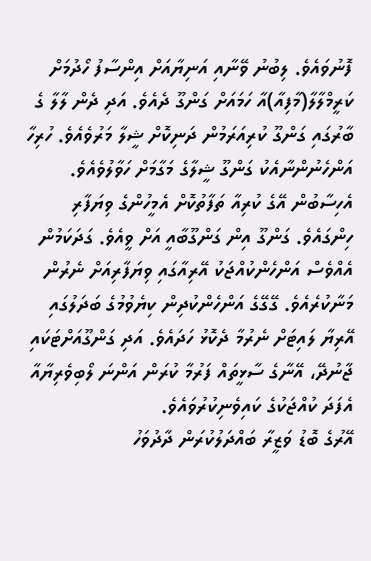ފޮނުވައެވެ. ލިބުނު ވޭނާއި އަނިޔާއަށް އިންސާފު ހޯދުމަށް ކަރީމްލާލާ(މާފިއާ)އާ ހަމައަށް ގަންގޫ ދެއެވެ. އަދި ދެން ލާލާ ގެ ބާރުގައި ގަންގޫ ކުރިއަރަމުން ދަނިކޮށް ޝީލާ މަރުވެއެވެ. ހުރިހާ އަންހެނުންނާއެކު ގަންގޫ ޝީލާގެ މަގާމަށް ހަވާލުވެއެވެ. އެހިސާބުން އޭގެ ކުރިއާ ތަފާތުކޮށް އެމީހުންގެ ވިޔަފާރި ހިންގައެވެ. ގަންގޫ އިން ގަންގޫބާއީ އަށް ވީއެވެ. ގަދަކަމުން އެއްވެސް އަންހެންކުއްޖަކު އޭރިއާގައި ވިޔަފާރިއަށް ނެރުން މަނާކުރެއެވެ. ގޭގޭގެ އަންހެންކުދިން ކިޔެވުމުގެ ބަދަލުގައި އޭރިޔާ ލައިޓަށް ނެރުމާ ދެކޮޅު ހަދައެވެ. އަދި ގަންގޫއަށްޓަކައި ޖާނުދޭ، އޭނާގެ ސާޅީތައް ފަރުމާ ކުރަން އަންނަ ލޯބިވެރިޔާއާ އެފަދަ ކުއްޖަކުގެ ކައިވެނިކުރުވައެވެ.
އޭރުގެ ބޮޑު ވަޒީރާ ބައްދަލުކުރަން ދާދުވަހު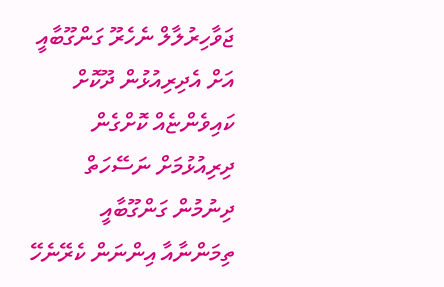ޖަވާހިރުލާލް ނެހެރޫ ގަންގޫބާއީ އަށް އެދިރިއުޅުން ދޫކޮށް ކައިވެންޏެއް ކޮށްގެން ދިރިއުޅުމަށް ނަސޭހަތް ދިނުމުން ގަންގޫބާއީ ތިމަންނާއާ އިންނަން ކެރޭނެހޭ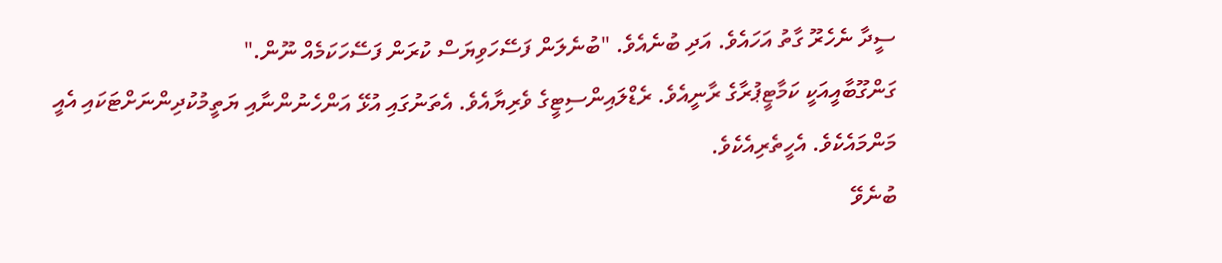ސީދާ ނެހެރޫ ގާތު އަހައެވެ. އަދި ބުނެއެވެ. "ބުނެލަން ފަސޭހަވިޔަސް ކުރަން ފަސޭހަކަމެއް ނޫން."
ގަންގޫބާއީއަކީ ކަމާޓީޕުރާގެ ރާނީއެވެ. ރެޑްލައިންސިޓީގެ ވެރިޔާއެވެ. އެތަނުގައި އުޅޭ އަންހެނުންނާއި ޔަތީމުކުދިންނަށްޓަކައި އެއީ މަންމައެކެވެ. އެހީތެރިއެކެވެ.
ބުނެވޭ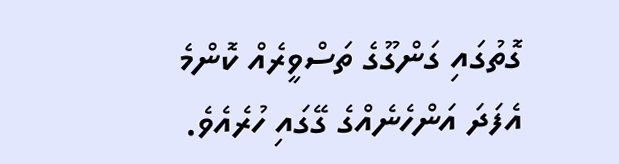ގޮތުގައި ގަންގޫގެ ތަސްވީރެއް ކޮންމެ އެފަދަ އަންހެނެއްގެ ގޭގައި ހުރެއެވެ.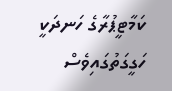ކަމާޓީޕުރާގެ ހަނދަކީ ހަގީގަތުގައިވެސް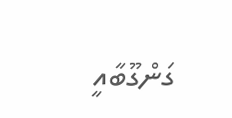ގަންގޫބާއީ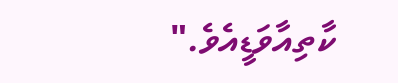ކާތިއާވަޑީއެވެ."